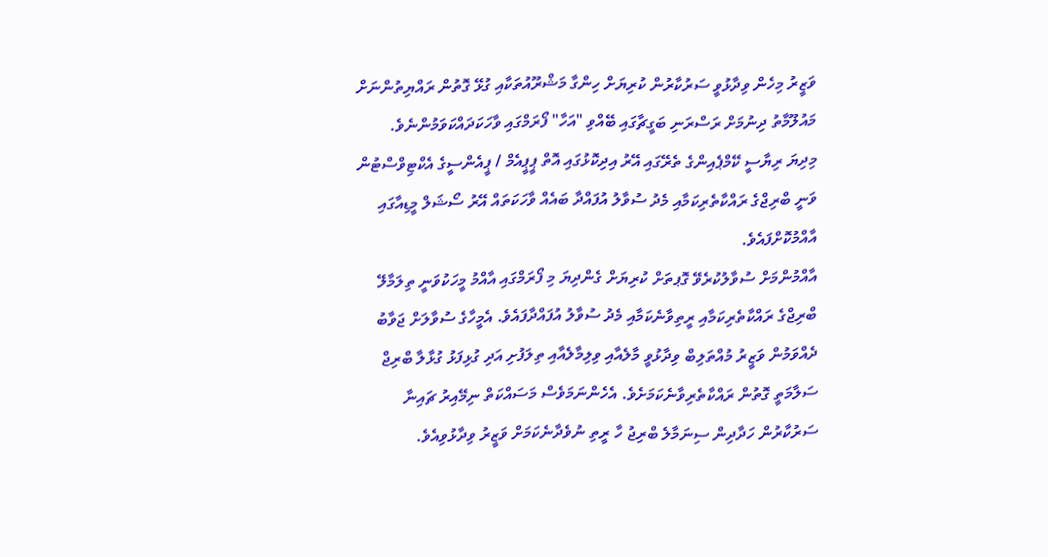ވަޒީރު މިހެން ވިދާޅުވީ ސަރުކާރުން ކުރިޔަށް ހިންގާ މަޝްރޫއުތަކާއި ގުޅޭ ގޮތުން ރައްޔިތުންނަށް މައުލޫމާތު ދިނުމަށް ރަސްރަނި ބަގީޗާގައި ބޭއްވި "އަހާ" ފޯރަމްގައި ވާހަކަދައްކަވަމުންނެވެ.
މިދިޔަ ރިޔާސީ ކޭމްޕެއިންގެ ތެރޭގައި އޭރު އިދިކޮޅުގައި އޮތް ޕީޕީއެމް / ޕީއެންސީގެ އެކްޓިވްސްޓުން ވަނީ ބްރިޖްގެ ރައްކާތެރިކަމާއި މެދު ސުވާލު އުފައްދާ ބައެއް ވާހަކަތައް އޭރު ސޯޝަލް މީޑިއާގައި އާއްމުކޮށްފައެވެ.
އާއްމުންމަށް ސުވާލުކުރެވޭ ގޮޕތަށް ކުރިޔަށް ގެންދިޔަ މި ފޯރަމްގައި އާއްމު މީހަކުވަނީ ތިލަމާލޭ ބްރިޖްގެ ރައްކާތެރިކަމާއި ރީތިވާނެކަމާއި މެދު ސުވާލު އުފައްދާފައެވެ. އެމީހާގެ ސުވާލަށް ޖަވާބު ދެއްވަމުން ވަޒީރު މުއްތަލިބް ވިދާޅުވީ މާލެއާއި ވިލިމާލެއާއި ތިލަފުށި އަދި ގުޅިފަޅު ގުޅާލާ ބްރިޖް ސަލާމަތީ ގޮތުން ރައްކާތެރިވާނެކަމަށެވެ. އެހެންނަމަވެސް މަސައްކަތް ނިމޭއިރު ޗައިނާ ސަރުކާރުން ހަދާދިން ސިނަމާލެ ބްރިޖު ހާ ރީތި ނުވެދާނެކަމަށް ވަޒީރު ވިދާޅުވިއެވެ.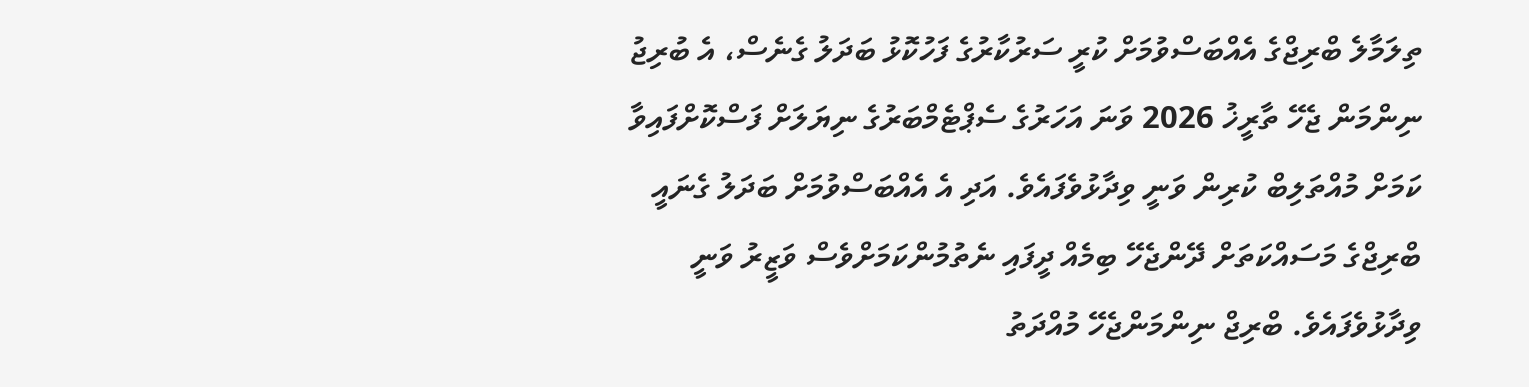ތިލަމާލެ ބްރިޖްގެ އެއްބަސްވުމަށް ކުރީ ސަރުކާރުގެ ފަހުކޮޅު ބަދަލު ގެނެސް، އެ ބުރިޖު ނިންމަން ޖެހޭ ތާރީޚު 2026 ވަނަ އަހަރުގެ ސެޕްޓެމްބަރުގެ ނިޔަލަށް ފަސްކޮށްފައިވާ ކަމަށް މުއްތަލިބް ކުރިން ވަނީ ވިދާޅުވެފައެވެ. އަދި އެ އެއްބަސްވުމަށް ބަދަލު ގެނައީ ބްރިޖްގެ މަސައްކަތަށް ދޭންޖެހޭ ބިމެއް ދީފައި ނެތުމުންކަމަށްވެސް ވަޒީރު ވަނީ ވިދާޅުވެފައެވެ. ބްރިޖް ނިންމަންޖެހޭ މުއްދަތު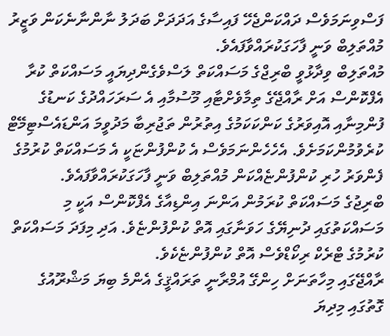ފަސްވިނަމަވެސް ދައްކަންޖެހޭ ފައިސާގެ އަދަދަށް ބަދަލު ނާންނާނެކަން ވަޒީރު މުއްތަލިބް ވަނީ ފާހަގަކުރައްވާފައެވެ.
މުއްތަލިބް ވިދާޅުވީ ބްރިޖްގެ މަސައްކަތް ލަސްވެގެންދިޔައީ މަސައްކަތް ކުރާ އެފްކޮންސް އަށް ރާއްޖޭގެ ތިމާވެށްޓާއި މޫސުމާއި އެ ސަރަހައްދުގެ ކަނޑުގެ ފުންމިނާއި އޮއިވަރުގެ ކަންކަކަމުގެ އިތުރުން ތަޖުރިބާ މަދުވީމަ އަންޑައެސްޓިމޭޓް ކުރެވުމުންކަމަށެވެ. އެހެހެންނަމަވެސް އެ ކުންފުންޏަކީ އެ މަސައްކަތް ކުރުމުގެ ފެންވަރު ހުރި ކުންފުންޏެއްކަން މުއްތަލިބް ވަނީ ފާހަގަކުރައްވާފައެވެ.
ބްރިޖުގެ މަސައްކަތް ކުރަމުން އަންނަ އިންޑިއާގެ އެފްކޮންސް އަކީ މި މަސައްކަތުގައި ދުނިޔޭގެ ހަވަނާގައި އޮތް ކުންފުންޏެވެ. އަދި މިފަދަ މަސައްކަތް ކުރުމުގެ ޓްރެކް ރިކޯޑްވެސް އޮތް ކުންފުންޏެކެވެ.
ރާއްޖޭގައި މިހާތަނަށް ހިންގޭ އުމްރާނީ ތަރައްޤީގެ އެންމެ ބިޔަ މަޝްރޫއުގެ ގޮތުގައި މިދިޔަ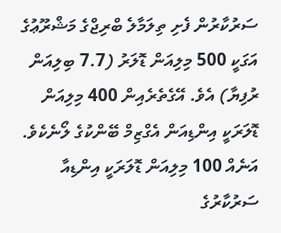ސަރުކާރުން ފެށި ތިލަމާލެ ބްރިޖްގެ މަޝްރޫޢުގެ އަގަކީ 500 މިލިއަން ޑޮލަރު (7.7 ބިލިއަން ރުފިޔާ) އެވެ. އޭގެތެރެއިން 400 މިލިއަން ޑޮލަރަކީ އިންޑިއަން އެގްޒިމް ބޭންކުގެ ލޯނެކެވެ. އަނެއް 100 މިލިއަން ޑޮލަރަކީ އިންޑިއާ ސަރުކާރުގެ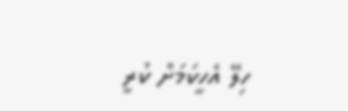ހިލޭ އެހީކަމަށް ކުރީ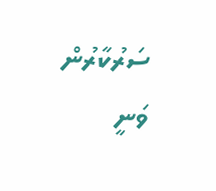ސަރުކާރުން ވަނީ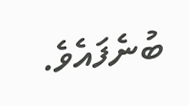ބުނެފައެވެ.